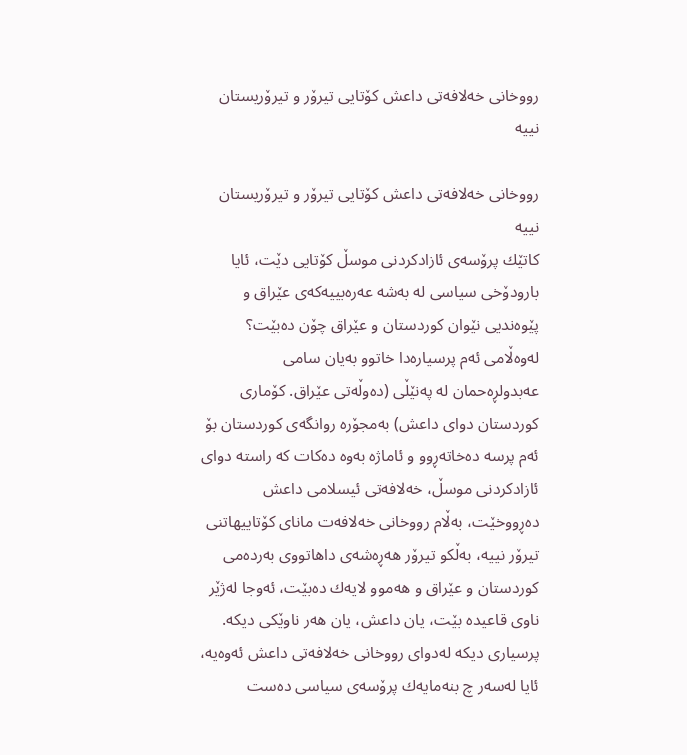رووخانی خەلافەتی داعش كۆتایی تیرۆر و تیرۆریستان نییە

رووخانی خەلافەتی داعش كۆتایی تیرۆر و تیرۆریستان نییە
كاتێك پرۆسەی ئازادكردنی موسڵ كۆتایی دێت، ئایا بارودۆخی سیاسی لە بەشە عەرەبییەكەی عێراق و پێوەندیی نێوان كوردستان و عێراق چۆن دەبێت؟ لەوەڵامی ئەم پرسیارەدا خاتوو بەیان سامی عەبدولڕەحمان لە پەنێڵی (دەوڵەتی عێراق. كۆماری كوردستان دوای داعش) بەمجۆرە روانگەی كوردستان بۆ ئەم پرسە دەخاتەڕوو و ئاماژە بەوە دەكات كە راستە دوای ئازادكردنی موسڵ، خەلافەتی ئیسلامی داعش دەڕووخێت، بەڵام رووخانی خەلافەت مانای كۆتاییهاتنی تیرۆر نییە، بەڵكو تیرۆر هەڕەشەی داهاتووی بەردەمی كوردستان و عێراق و هەموو لایەك دەبێت، ئەوجا لەژێر ناوی قاعیدە بێت، یان داعش، یان هەر ناوێكی دیكە.
پرسیاری دیكە لەدوای رووخانی خەلافەتی داعش ئەوەیە، ئایا لەسەر چ بنەمایەك پرۆسەی سیاسی دەست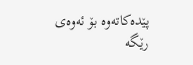پێدەكاتەوە بۆ ئەوەی رێگە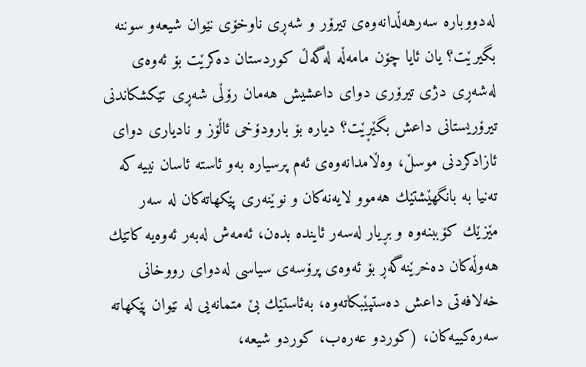لەدووبارە سەرهەڵدانەوەی تیرۆر و شەڕی ناوخۆی نێوان شیعەو سوننە بگیرێت؟ یان ئایا چۆن مامەڵە لەگەڵ كوردستان دەكرێت بۆ ئەوەی لەشەڕی دژی تیرۆری دوای داعشیش هەمان رۆڵی شەڕی تێكشكاندنی تیرۆریستانی داعش بگێڕێت؟ دیارە بۆ بارودۆخی ئاڵۆز و نادیاری دوای ئازادكردنی موسڵ، وەڵامدانەوەی ئەم پرسیارە بەو ئاستە ئاسان نییە كە تەنیا بە بانگهێشتێك هەموو لایەنەكان و نوێنەری پێكهاتەكان لە سەر مێزێك كۆببنەوە و بڕیار لەسەر ئایندە بدەن، ئەمەش لەبەر ئەوەیە كاتێك هەوڵەكان دەخرێنەگەڕ بۆ ئەوەی پرۆسەی سیاسی لەدوای رووخانی خەلافەتی داعش دەستپێبكاتەوە، بەئاستێك بێ متمانەیی لە نێوان پێكهاتە سەرەكییەكان، (كوردو عەرەب، كوردو شیعە،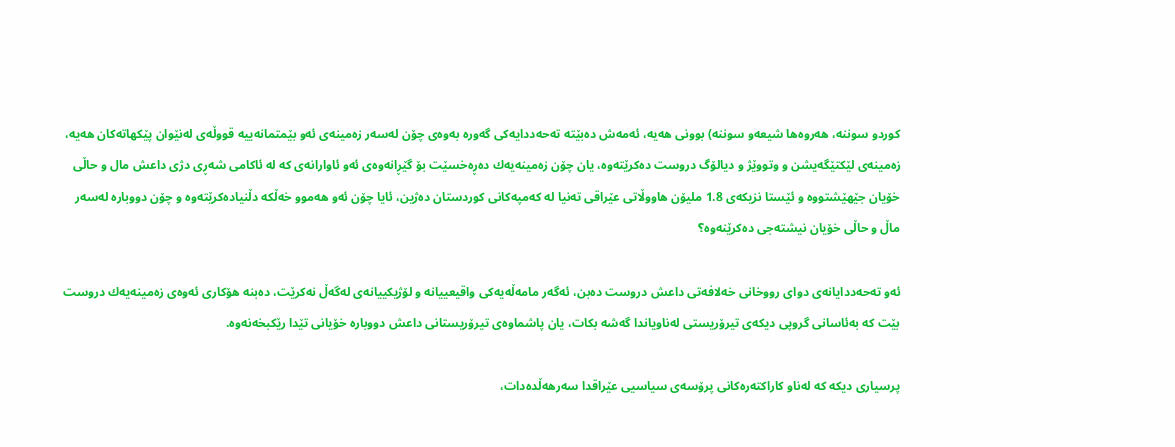كوردو سوننە، هەروەها شیعەو سوننە) بوونی هەیە، ئەمەش دەبێتە تەحەددایەكی گەورە بەوەی چۆن لەسەر زەمینەی ئەو بێمتمانەییە قووڵەی لەنێوان پێكهاتەكان هەیە، زەمینەی لێكتێگەیشن و وتووێژ و دیالۆگ دروست دەكرێتەوە، یان چۆن زەمینەیەك دەڕەخسێت بۆ گێڕانەوەی ئەو ئاوارانەی كە لە ئاكامی شەڕی دژی داعش مال و حاڵی خۆیان جێهێشتووە و ئێستا نزیكەی 1.8 ملیۆن هاووڵاتی عێراقی تەنیا لە كەمپەكانی كوردستان دەژین، ئایا چۆن ئەو هەموو خەڵكە دڵنیادەكرێتەوە و چۆن دووبارە لەسەر ماڵ و حاڵی خۆیان نیشتەجی دەكرێنەوە؟

ئەو تەحەددایانەی دوای رووخانی خەلافەتی داعش دروست دەبن، ئەگەر مامەڵەیەكی واقیعییانە و لۆژیكییانەی لەگەڵ نەكرێت، دەبنە هۆكاری ئەوەی زەمینەیەك دروست بێت كە بەئاسانی گروپی دیكەی تیرۆریستی لەناویاندا گەشە بكات، یان پاشماوەی تیرۆریستانی داعش دووبارە خۆیانی تێدا رێكبخەنەوە.

پرسیاری دیكە كە لەناو كاراكتەرەكانی پرۆسەی سیاسیی عێراقدا سەرهەڵدەدات،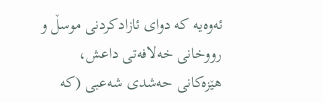ئەوەیە كە دوای ئازادكردنی موسڵ و رووخانی خەلافەتی داعش، هێزەكانی حەشدی شەعبی (كە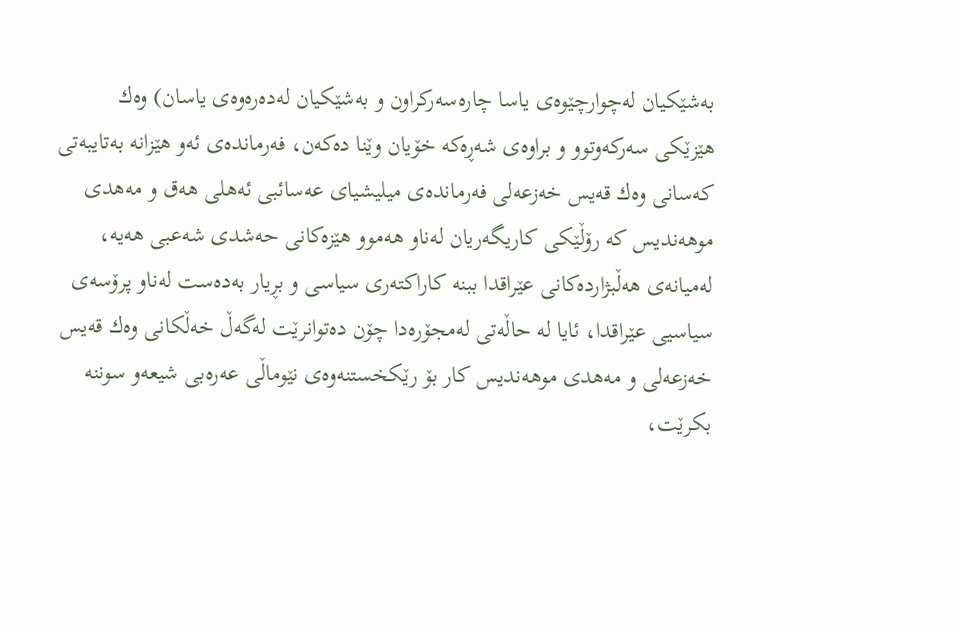بەشێكیان لەچوارچێوەی یاسا چارەسەركراون و بەشێكیان لەدەرەوەی یاسان) وەك هێزێكی سەركەوتوو و براوەی شەڕەكە خۆیان وێنا دەكەن، فەرماندەی ئەو هێزانە بەتایبەتی كەسانی وەك قەیس خەزعەلی فەرماندەی میلیشیای عەسائبی ئەهلی هەق و مەهدی موهەندیس كە رۆڵێكی كاریگەریان لەناو هەموو هێزەكانی حەشدی شەعبی هەیە، لەمیانەی هەڵبژاردەكانی عێراقدا ببنە كاراكتەری سیاسی و بڕیار بەدەست لەناو پرۆسەی سیاسیی عێراقدا، ئایا لە حاڵەتی لەمجۆرەدا چۆن دەتوانرێت لەگەڵ خەڵكانی وەك قەیس خەزعەلی و مەهدی موهەندیس كار بۆ رێكخستنەوەی نێوماڵی عەرەبی شیعەو سوننە بكرێت،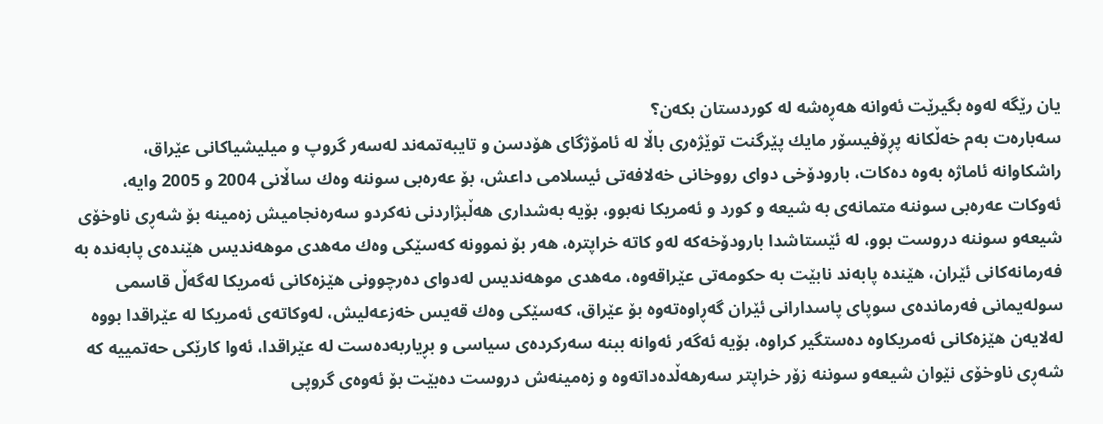یان رێگە لەوە بگیرێت ئەوانە هەڕەشە لە كوردستان بكەن؟
سەبارەت بەم خەڵكانە پڕۆفیسۆر مایك پێرگنت توێژەری باڵا لە ئامۆژگای هۆدسن و تایبەتمەند لەسەر گروپ و میلیشیاكانی عێراق، راشكاوانە ئاماژە بەوە دەكات، بارودۆخی دوای رووخانی خەلافەتی ئیسلامی داعش، بۆ عەرەبی سوننە وەك ساڵانی 2004 و 2005 وایە، ئەوكات عەرەبی سوننە متمانەی بە شیعە و كورد و ئەمریكا نەبوو، بۆیە بەشداری هەڵبژاردنی نەكردو سەرەنجامیش زەمینە بۆ شەڕی ناوخۆی شیعەو سوننە دروست بوو، لە ئێستاشدا بارودۆخەكە لەو كاتە خراپترە، هەر بۆ نموونە كەسێكی وەك مەهدی موهەندیس هێندەی پابەندە بە فەرمانەكانی ئێران، هێندە پابەند نابێت بە حكومەتی عێراقەوە، مەهدی موهەندیس لەدوای دەرچوونی هێزەكانی ئەمریكا لەگەڵ قاسمی سولەیمانی فەرماندەی سوپای پاسدارانی ئێران گەڕاوەتەوە بۆ عێراق، كەسێكی وەك قەیس خەزعەلیش، لەوكاتەی ئەمریكا لە عێراقدا بووە لەلایەن هێزەكانی ئەمریكاوە دەستگیر كراوە، بۆیە ئەگەر ئەوانە ببنە سەركردەی سیاسی و بڕیاربەدەست لە عێراقدا، ئەوا كارێكی حەتمییە كە شەڕی ناوخۆی نێوان شیعەو سوننە زۆر خراپتر سەرهەڵدەداتەوە و زەمینەش دروست دەبێت بۆ ئەوەی گروپی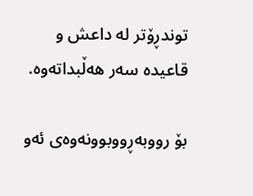توندڕۆتر لە داعش و قاعیدە سەر هەڵبداتەوە.

بۆ رووبەڕووبوونەوەی ئەو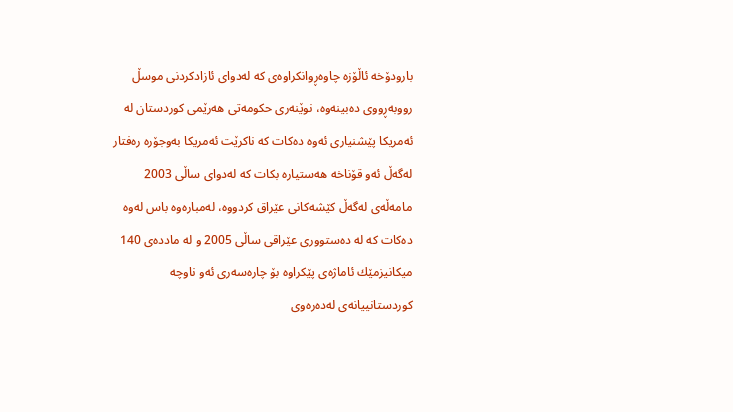بارودۆخە ئاڵۆزە چاوەڕوانكراوەی كە لەدوای ئازادكردنی موسڵ رووبەڕووی دەبینەوە، نوێنەری حكومەتی هەرێمی كوردستان لە ئەمریكا پێشنیاری ئەوە دەكات كە ناكرێت ئەمریكا بەوجۆرە رەفتار لەگەڵ ئەو قۆناخە هەستیارە بكات كە لەدوای ساڵی 2003 مامەڵەی لەگەڵ كێشەكانی عێراق كردووە، لەمبارەوە باس لەوە دەكات كە لە دەستووری عێراقی ساڵی 2005 و لە ماددەی 140 میكانیزمێك ئاماژەی پێكراوە بۆ چارەسەری ئەو ناوچە كوردستانییانەی لەدەرەوی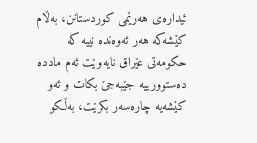ئیدارەی هەرێمی كوردستانن، بەڵام كێشەكە هەر ئەوەندە نییە كە حكومەتی عێراق نایەوێت ئەم ماددە دەستوورییە جێبەجێ بكات و ئەو كێشەیە چارەسەر بكرێت، بەڵكو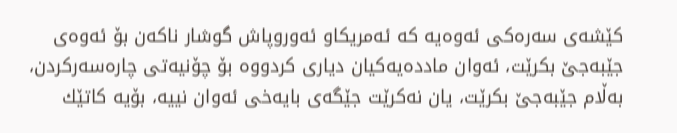كێشەی سەرەكی ئەوەیە كە ئەمریكاو ئەوروپاش گوشار ناكەن بۆ ئەوەی جێبەجێ بكرێت، ئەوان ماددەیەكیان دیاری كردووە بۆ چۆنیەتی چارەسەركردن، بەڵام جێبەجێ بكرێت، یان نەكرێت جێگەی بایەخی ئەوان نییە، بۆیە كاتێك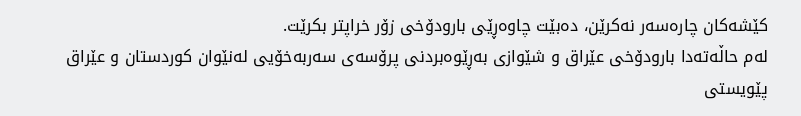كێشەكان چارەسەر نەكرێن، دەبێت چاوەڕێی بارودۆخی زۆر خراپتر بكرێت.
لەم حاڵەتەدا بارودۆخی عێراق و شێوازی بەڕێوەبردنی پرۆسەی سەربەخۆیی لەنێوان كوردستان و عێراق پێویستی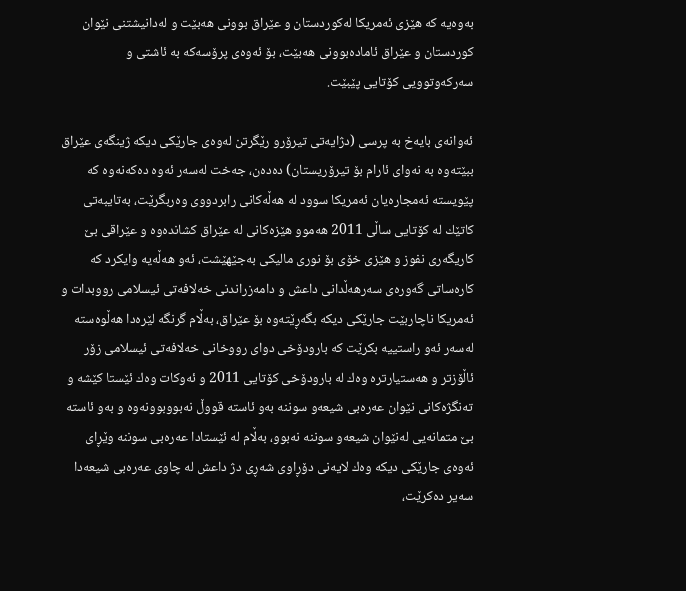بەوەیە كە هێزی ئەمریكا لەكوردستان و عێراق بوونی هەبێت و لەدانیشتنی نێوان كوردستان و عێراق ئامادەبوونی هەبێت، بۆ ئەوەی پرۆسەكە بە ئاشتی و سەركەوتوویی كۆتایی پێبێت.

ئەوانەی بایەخ بە پرسی (دژایەتی تیرۆرو رێگرتن لەوەی جارێكی دیكە ژینگەی عێراق ببێتەوە بە نەوای ئارام بۆ تیرۆریستان) دەدەن، جەخت لەسەر ئەوە دەكەنەوە كە پێویستە ئەمجارەیان ئەمریكا سوود لە هەڵەكانی رابردووی وەربگرێت، بەتایبەتی كاتێك لە كۆتایی ساڵی 2011 هەموو هێزەكانی لە عێراق كشاندەوە و عێراقی بێ كاریگەری نفوز و هێزی خۆی بۆ نوری مالیكی بەجێهێشت، ئەو هەڵەیە وایكرد كە كارەساتی گەورەی سەرهەڵدانی داعش و دامەزراندنی خەلافەتی ئیسلامی رووبدات و ئەمریكا ناچاربێت جارێكی دیكە بگەڕێتەوە بۆ عێراق، بەڵام گرنگە لێرەدا هەڵوەستە لەسەر ئەو راستییە بكرێت كە بارودۆخی دوای رووخانی خەلافەتی ئیسلامی زۆر ئاڵۆزتر و هەستیارترە وەك لە بارودۆخی كۆتایی 2011 و ئەوكات وەك ئێستا كێشە و تەنگژەكانی نێوان عەرەبی شیعەو سوننە بەو ئاستە قووڵ نەبووبوونەوە و بەو ئاستە بێ متمانەیی لەنێوان شیعەو سوننە نەبوو، بەڵام لە ئێستادا عەرەبی سوننە وێڕای ئەوەی جارێكی دیكە وەك لایەنی دۆڕاوی شەڕی دژ داعش لە چاوی عەرەبی شیعەدا سەیر دەكرێت،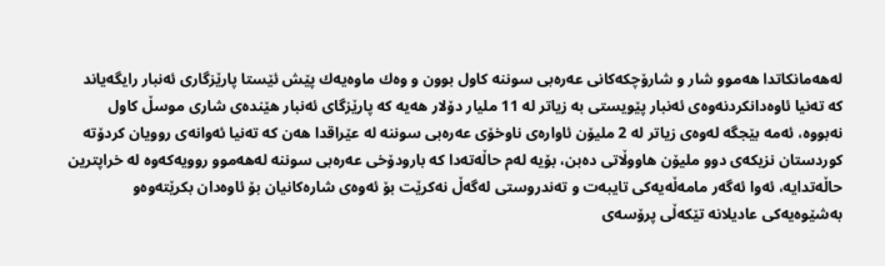لەهەمانكاتدا هەموو شار و شارۆچكەكانی عەرەبی سوننە كاول بوون و وەك ماوەیەك پێش ئێستا پارێزگاری ئەنبار رایگەیاند كە تەنیا ئاوەدانكردنەوەی ئەنبار پێویستی بە زیاتر لە 11 ملیار دۆلار هەیە كە پارێزگای ئەنبار هێندەی شاری موسڵ كاول نەبووە، ئەمە بێجگە لەوەی زیاتر لە 2 ملیۆن ئاوارەی ناوخۆی عەرەبی سوننە لە عێراقدا هەن كە تەنیا ئەوانەی روویان كردۆتە كوردستان نزیكەی دوو ملیۆن هاووڵاتی دەبن، بۆیە لەم حاڵەتەدا كە بارودۆخی عەرەبی سوننە لەهەموو روویەكەوە لە خراپترین حاڵەتدایە، ئەوا ئەگەر مامەڵەیەكی تایبەت و تەندروستی لەگەڵ نەكرێت بۆ ئەوەی شارەكانیان بۆ ئاوەدان بكرێتەوەو بەشێوەیەكی عادیلانە تێكەڵی پرۆسەی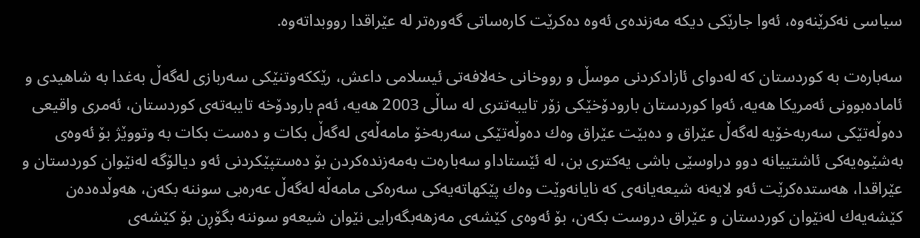سیاسی نەكرێنەوە، ئەوا جارێكی دیكە مەزندەی ئەوە دەكرێت كارەساتی گەورەتر لە عێراقدا رووبداتەوە.

سەبارەت بە كوردستان كە لەدوای ئازادكردنی موسڵ و رووخانی خەلافەتی ئیسلامی داعش، رێككەوتنێكی سەربازی لەگەڵ بەغدا بە شاهیدی و ئامادەبوونی ئەمریكا هەیە، ئەوا كوردستان بارودۆخێكی زۆر تایبەتتری لە ساڵی 2003 هەیە، ئەم بارودۆخە تایبەتەی كوردستان، ئەمری واقیعی دەوڵەتێكی سەربەخۆیە لەگەڵ عێراق و دەبێت عێراق وەك دەوڵەتێكی سەربەخۆ مامەڵەی لەگەڵ بكات و دەست بكات بە وتووێژ بۆ ئەوەی بەشێوەیەكی ئاشتییانە دوو دراوسێی باشی یەكتری بن، لە ئێستاداو سەبارەت بەمەزندەكردن بۆ دەستپێكردنی ئەو دیالۆگە لەنێوان كوردستان و عێراقدا، هەستدەكرێت ئەو لایەنە شیعەیانەی كە نایانەوێت وەك پێكهاتەیەكی سەرەكی مامەڵە لەگەڵ عەرەبی سوننە بكەن، هەوڵدەدەن كێشەیەك لەنێوان كوردستان و عێراق دروست بكەن، بۆ ئەوەی كێشەی مەزهەبگەرایی نێوان شیعەو سوننە بگۆڕن بۆ كێشەی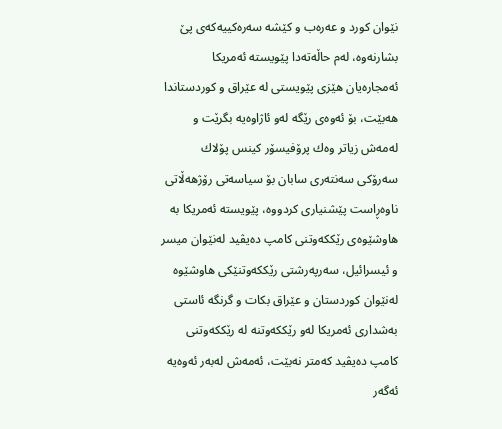نێوان كورد و عەرەب و كێشە سەرەكییەكەی پێ بشارنەوە، لەم حاڵەتەدا پێویستە ئەمریكا ئەمجارەیان هێزی پێویستی لە عێراق و كوردستاندا هەبێت، بۆ ئەوەی رێگە لەو ئاژاوەیە بگرێت و لەمەش زیاتر وەك پرۆفیسۆر كینس پۆلاك سەرۆكی سەنتەری سابان بۆ سیاسەتی رۆژهەڵاتی ناوەڕاست پێشنیاری كردووە، پێویستە ئەمریكا بە هاوشێوەی رێككەوتنی كامپ دەیڤید لەنێوان میسر و ئیسرائیل، سەرپەرشتی رێككەوتنێكی هاوشێوە لەنێوان كوردستان و عێراق بكات و گرنگە ئاستی بەشداری ئەمریكا لەو رێككەوتنە لە رێككەوتنی كامپ دەیڤید كەمتر نەبێت، ئەمەش لەبەر ئەوەیە ئەگەر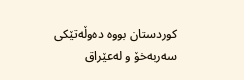كوردستان بووە دەوڵەتێكی سەربەخۆ و لەعێراق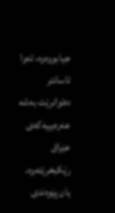جیابووەوە، ئەوا ئاسانتر دەتوانرێت بەشە عەرەبییەكەی عێراق رێكبخرێتەوە، یان پێوەندی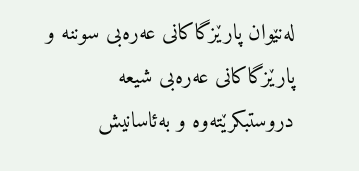لەنێوان پارێزگاكانی عەرەبی سوننە و پارێزگاكانی عەرەبی شیعە دروستبكرێتەوە و بەئاسانیش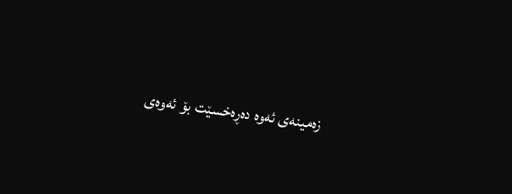زەمینەی ئەوە دەڕەخسێت بۆ ئەوەی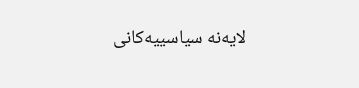لایەنە سیاسییەكانی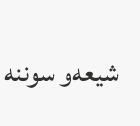شیعەو سوننە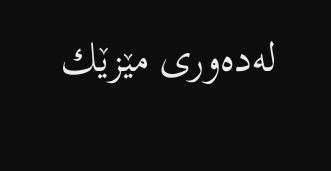لەدەوری مێزێك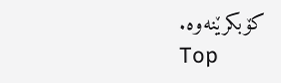كۆبكرێنەوە.
Top